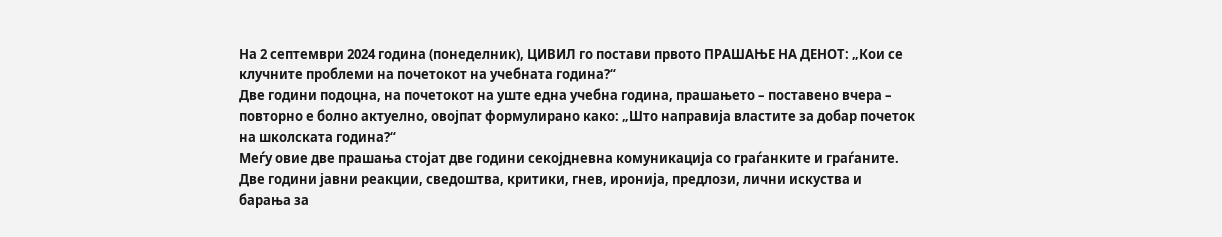На 2 септември 2024 година (понеделник), ЦИВИЛ го постави првото ПРАШАЊЕ НА ДЕНОТ: „Кои се клучните проблеми на почетокот на учебната година?“
Две години подоцна, на почетокот на уште една учебна година, прашањето – поставено вчера – повторно е болно актуелно, овојпат формулирано како: „Што направија властите за добар почеток на школската година?“
Меѓу овие две прашања стојат две години секојдневна комуникација со граѓанките и граѓаните. Две години јавни реакции, сведоштва, критики, гнев, иронија, предлози, лични искуства и барања за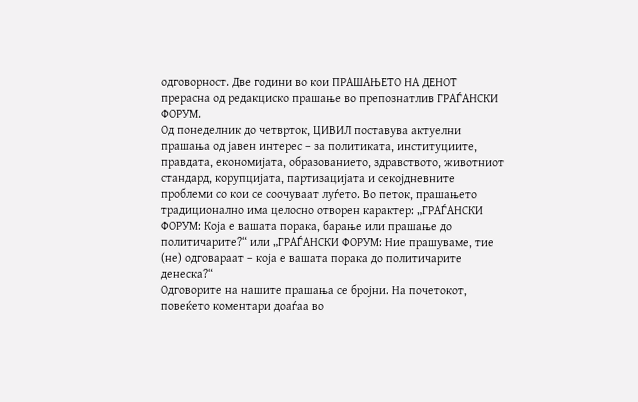одговорност. Две години во кои ПРАШАЊЕТО НА ДЕНОТ прерасна од редакциско прашање во препознатлив ГРАЃАНСКИ ФОРУМ.
Од понеделник до четврток, ЦИВИЛ поставува актуелни прашања од јавен интерес – за политиката, институциите, правдата, економијата, образованието, здравството, животниот стандард, корупцијата, партизацијата и секојдневните проблеми со кои се соочуваат луѓето. Во петок, прашањето традиционално има целосно отворен карактер: „ГРАЃАНСКИ ФОРУМ: Која е вашата порака, барање или прашање до политичарите?“ или „ГРАЃАНСКИ ФОРУМ: Ние прашуваме, тие (не) одговараат – која е вашата порака до политичарите денеска?“
Одговорите на нашите прашања се бројни. На почетокот, повеќето коментари доаѓаа во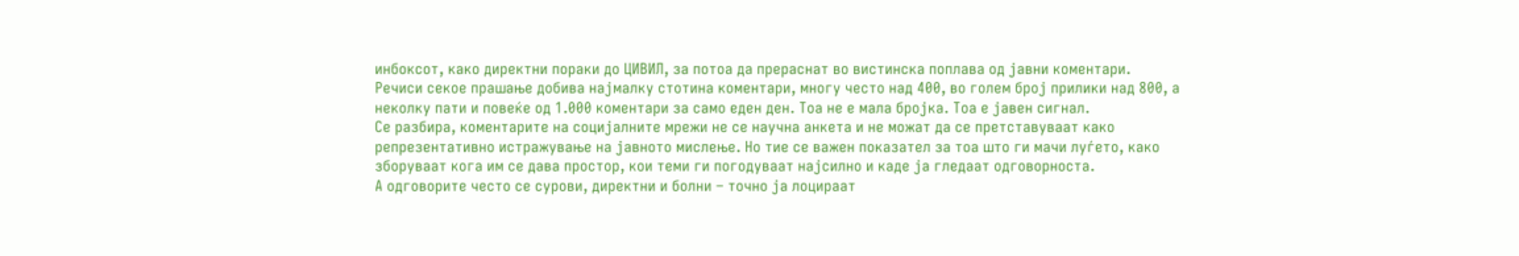инбоксот, како директни пораки до ЦИВИЛ, за потоа да прераснат во вистинска поплава од јавни коментари. Речиси секое прашање добива најмалку стотина коментари, многу често над 400, во голем број прилики над 800, а неколку пати и повеќе од 1.000 коментари за само еден ден. Тоа не е мала бројка. Тоа е јавен сигнал.
Се разбира, коментарите на социјалните мрежи не се научна анкета и не можат да се претставуваат како репрезентативно истражување на јавното мислење. Но тие се важен показател за тоа што ги мачи луѓето, како зборуваат кога им се дава простор, кои теми ги погодуваат најсилно и каде ја гледаат одговорноста.
А одговорите често се сурови, директни и болни – точно ја лоцираат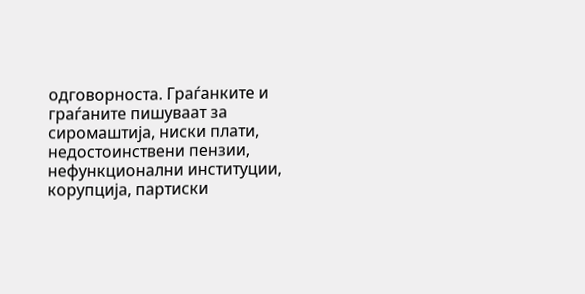одговорноста. Граѓанките и граѓаните пишуваат за сиромаштија, ниски плати, недостоинствени пензии, нефункционални институции, корупција, партиски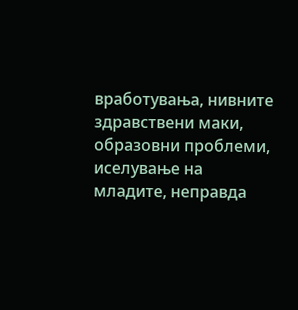вработувања, нивните здравствени маки, образовни проблеми, иселување на младите, неправда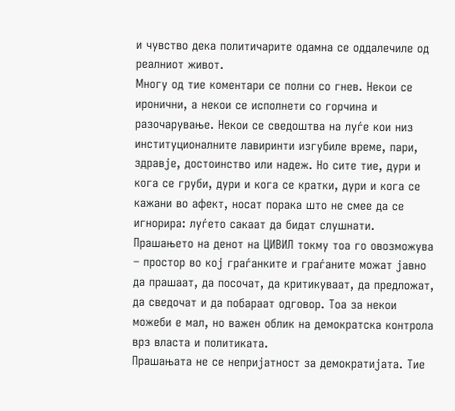и чувство дека политичарите одамна се оддалечиле од реалниот живот.
Многу од тие коментари се полни со гнев. Некои се иронични, а некои се исполнети со горчина и разочарување. Некои се сведоштва на луѓе кои низ институционалните лавиринти изгубиле време, пари, здравје, достоинство или надеж. Но сите тие, дури и кога се груби, дури и кога се кратки, дури и кога се кажани во афект, носат порака што не смее да се игнорира: луѓето сакаат да бидат слушнати.
Прашањето на денот на ЦИВИЛ токму тоа го овозможува – простор во кој граѓанките и граѓаните можат јавно да прашаат, да посочат, да критикуваат, да предложат, да сведочат и да побараат одговор. Тоа за некои можеби е мал, но важен облик на демократска контрола врз власта и политиката.
Прашањата не се непријатност за демократијата. Тие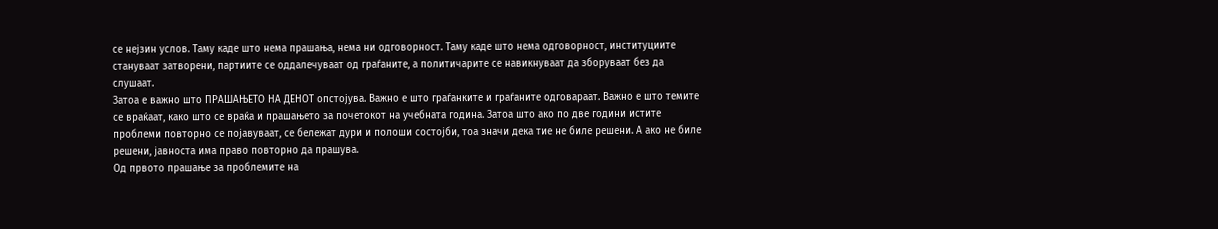се нејзин услов. Таму каде што нема прашања, нема ни одговорност. Таму каде што нема одговорност, институциите стануваат затворени, партиите се оддалечуваат од граѓаните, а политичарите се навикнуваат да зборуваат без да слушаат.
Затоа е важно што ПРАШАЊЕТО НА ДЕНОТ опстојува. Важно е што граѓанките и граѓаните одговараат. Важно е што темите се враќаат, како што се враќа и прашањето за почетокот на учебната година. Затоа што ако по две години истите проблеми повторно се појавуваат, се бележат дури и полоши состојби, тоа значи дека тие не биле решени. А ако не биле решени, јавноста има право повторно да прашува.
Од првото прашање за проблемите на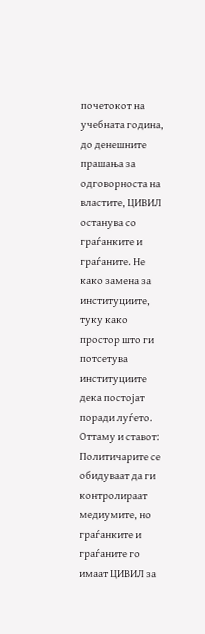почетокот на учебната година, до денешните прашања за одговорноста на властите, ЦИВИЛ останува со граѓанките и граѓаните. Не како замена за институциите, туку како простор што ги потсетува институциите дека постојат поради луѓето.
Оттаму и ставот:
Политичарите се обидуваат да ги контролираат медиумите, но граѓанките и граѓаните го имаат ЦИВИЛ за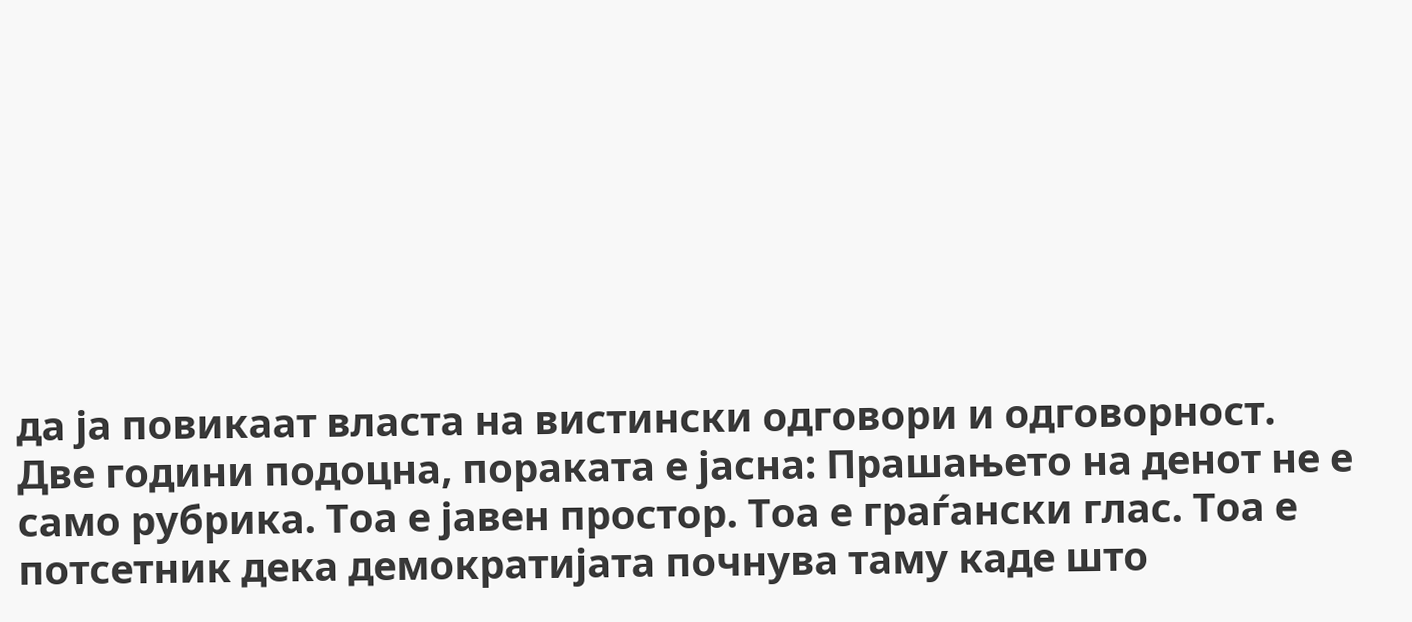да ја повикаат власта на вистински одговори и одговорност.
Две години подоцна, пораката е јасна: Прашањето на денот не е само рубрика. Тоа е јавен простор. Тоа е граѓански глас. Тоа е потсетник дека демократијата почнува таму каде што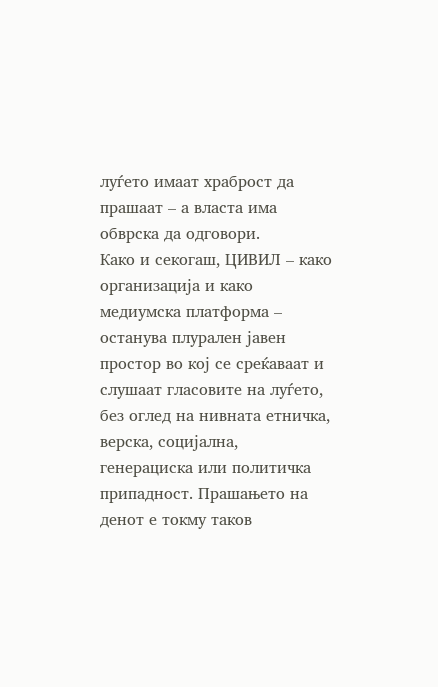луѓето имаат храброст да прашаат – а власта има обврска да одговори.
Како и секогаш, ЦИВИЛ – како организација и како медиумска платформа – останува плурален јавен простор во кој се среќаваат и слушаат гласовите на луѓето, без оглед на нивната етничка, верска, социјална, генерациска или политичка припадност. Прашањето на денот е токму таков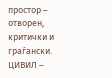простор – отворен, критички и граѓански.
ЦИВИЛ –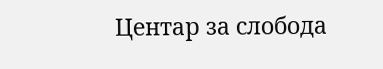Центар за слобода